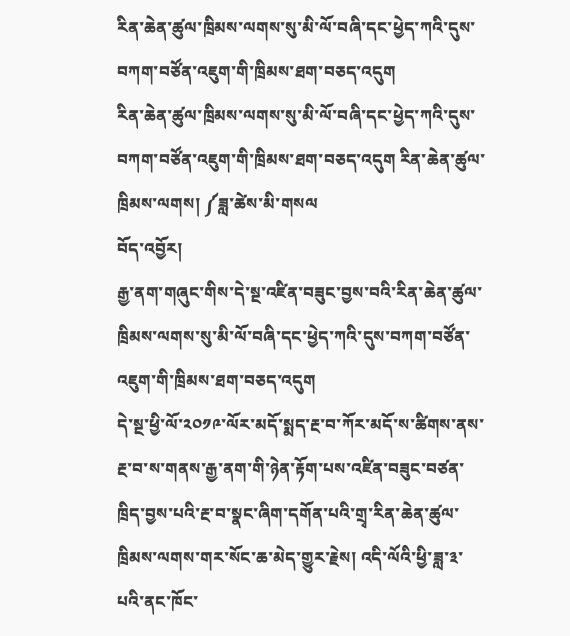རིན་ཆེན་ཚུལ་ཁྲིམས་ལགས་སུ་མི་ལོ་བཞི་དང་ཕྱེད་ཀའི་དུས་བཀག་བཙོན་འཇུག་གི་ཁྲིམས་ཐག་བཅད་འདུག
རིན་ཆེན་ཚུལ་ཁྲིམས་ལགས་སུ་མི་ལོ་བཞི་དང་ཕྱེད་ཀའི་དུས་བཀག་བཙོན་འཇུག་གི་ཁྲིམས་ཐག་བཅད་འདུག རིན་ཆེན་ཚུལ་ཁྲིམས་ལགས། ༼ཟླ་ཚེས་མི་གསལ
བོད་འབྱོར།
རྒྱ་ནག་གཞུང་གིས་དེ་སྔ་འཛིན་བཟུང་བྱས་བའི་རིན་ཆེན་ཚུལ་ཁྲིམས་ལགས་སུ་མི་ལོ་བཞི་དང་ཕྱེད་ཀའི་དུས་བཀག་བཙོན་འཇུག་གི་ཁྲིམས་ཐག་བཅད་འདུག
དེ་སྔ་ཕྱི་ལོ་༢༠༡༩་ལོར་མདོ་སྨད་རྔ་བ་ཀོར་མདོ་ས་ཚིགས་ནས་རྔ་བ་ས་གནས་རྒྱ་ནག་གི་ཉེན་རྟོག་པས་འཛིན་བཟུང་བཙན་ཁྲིད་བྱས་པའི་རྔ་བ་སྣང་ཞིག་དགོན་པའི་གྲྭ་རིན་ཆེན་ཚུལ་ཁྲིམས་ལགས་གར་སོང་ཆ་མེད་གྱུར་རྗེས། འདི་ལོའི་ཕྱི་ཟླ་༣་པའི་ནང་ཁོང་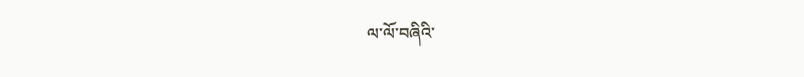ལ་ལོ་བཞིའི་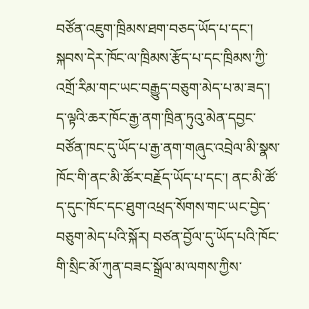བཙོན་འཇུག་ཁྲིམས་ཐག་བཅད་ཡོད་པ་དང་། སྐབས་དེར་ཁོང་ལ་ཁྲིམས་རྩོད་པ་དང་ཁྲིམས་ཀྱི་འགྲོ་རིམ་གང་ཡང་བརྒྱུད་བཅུག་མེད་པ་མ་ཟད་། ད་ལྟའི་ཆར་ཁོང་རྒྱ་ནག་ཁྲིན་ཏུའུ་མེན་དབྱང་བཙོན་ཁང་དུ་ཡོད་པ་རྒྱ་ནག་གཞུང་འབྲེལ་མི་སྣས་ཁོང་གི་ནང་མི་ཚོར་བརྗོད་ཡོད་པ་དང་། ནང་མི་ཚོ་ད་དུང་ཁོང་དང་ཐུག་འཕྲད་སོགས་གང་ཡང་བྱེད་བཅུག་མེད་པའི་སྐོར། བཙན་བྱོལ་དུ་ཡོད་པའི་ཁོང་གི་སྲིང་མོ་ཀུན་བཟང་སྒྲོལ་མ་ལགས་ཀྱིས་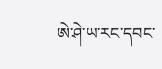ཨེ་ཤེ་ཡ་རང་དབང་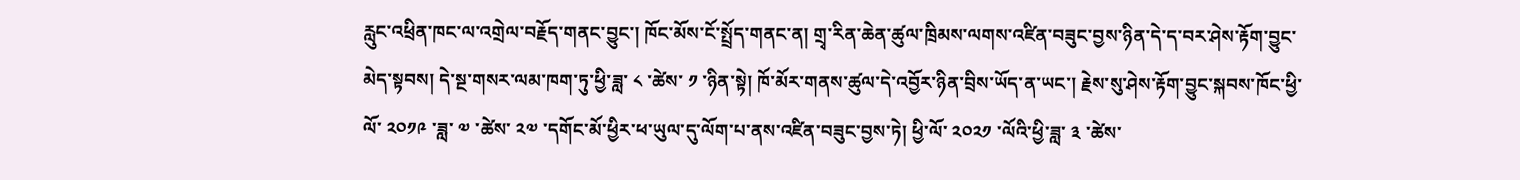རླུང་འཕྲིན་ཁང་ལ་འགྲེལ་བརྗོད་གནང་བྱུང་། ཁོང་མོས་ངོ་སྤྲོད་གནང་ན། གྲྭ་རིན་ཆེན་ཚུལ་ཁྲིམས་ལགས་འཛིན་བཟུང་བྱས་ཉིན་དེ་ད་བར་ཤེས་རྟོག་བྱུང་མེད་སྟབས། དེ་སྔ་གསར་ལམ་ཁག་ཏུ་ཕྱི་ཟླ་ ༨ ་ཚེས་ ༡ ་ཉིན་སྟེ། ཁོ་མོར་གནས་ཚུལ་དེ་འབྱོར་ཉིན་བྲིས་ཡོད་ན་ཡང་། རྗེས་སུ་ཤེས་རྟོག་བྱུང་སྐབས་ཁོང་ཕྱི་ལོ་ ༢༠༡༩ ་ཟླ་ ༧ ་ཚེས་ ༢༧ ་དགོང་མོ་ཕྱིར་ཕ་ཡུལ་དུ་ལོག་པ་ནས་འཛིན་བཟུང་བྱས་ཏེ། ཕྱི་ལོ་ ༢༠༢༡ ་ལོའི་ཕྱི་ཟླ་ ༣ ་ཚེས་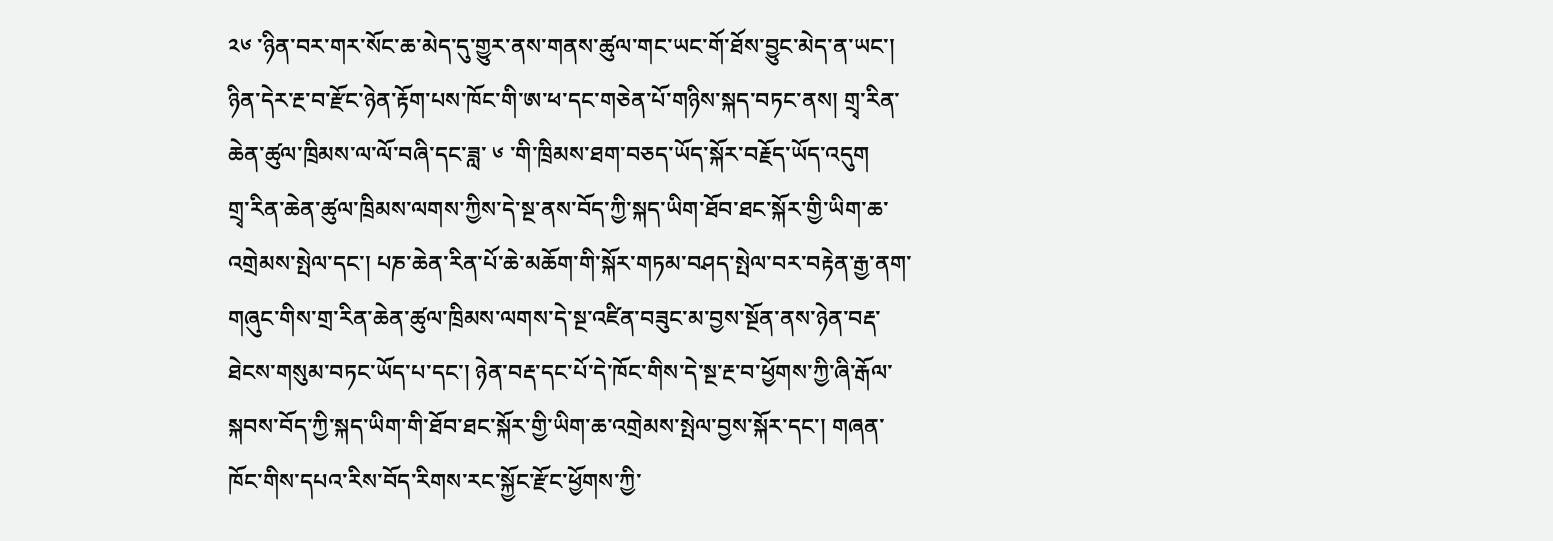༢༦ ་ཉིན་བར་གར་སོང་ཆ་མེད་དུ་གྱུར་ནས་གནས་ཚུལ་གང་ཡང་གོ་ཐོས་བྱུང་མེད་ན་ཡང་། ཉིན་དེར་རྔ་བ་རྫོང་ཉེན་རྟོག་པས་ཁོང་གི་ཨ་ཕ་དང་གཅེན་པོ་གཉིས་སྐད་བཏང་ནས། གྲྭ་རིན་ཆེན་ཚུལ་ཁྲིམས་ལ་ལོ་བཞི་དང་ཟླ་ ༦ ་གི་ཁྲིམས་ཐག་བཅད་ཡོད་སྐོར་བརྗོད་ཡོད་འདུག
གྲྭ་རིན་ཆེན་ཚུལ་ཁྲིམས་ལགས་ཀྱིས་དེ་སྔ་ནས་བོད་ཀྱི་སྐད་ཡིག་ཐོབ་ཐང་སྐོར་གྱི་ཡིག་ཆ་འགྲེམས་སྤེལ་དང་། པཎ་ཆེན་རིན་པོ་ཆེ་མཆོག་གི་སྐོར་གཏམ་བཤད་སྤེལ་བར་བརྟེན་རྒྱ་ནག་གཞུང་གིས་གྲ་རིན་ཆེན་ཚུལ་ཁྲིམས་ལགས་དེ་སྔ་འཛིན་བཟུང་མ་བྱས་སྔོན་ནས་ཉེན་བརྡ་ཐེངས་གསུམ་བཏང་ཡོད་པ་དང་། ཉེན་བརྡ་དང་པོ་དེ་ཁོང་གིས་དེ་སྔ་རྔ་བ་ཕྱོགས་ཀྱི་ཞི་རྒོལ་སྐབས་བོད་ཀྱི་སྐད་ཡིག་གི་ཐོབ་ཐང་སྐོར་གྱི་ཡིག་ཆ་འགྲེམས་སྤེལ་བྱས་སྐོར་དང་། གཞན་ཁོང་གིས་དཔའ་རིས་བོད་རིགས་རང་སྐྱོང་རྫོང་ཕྱོགས་ཀྱི་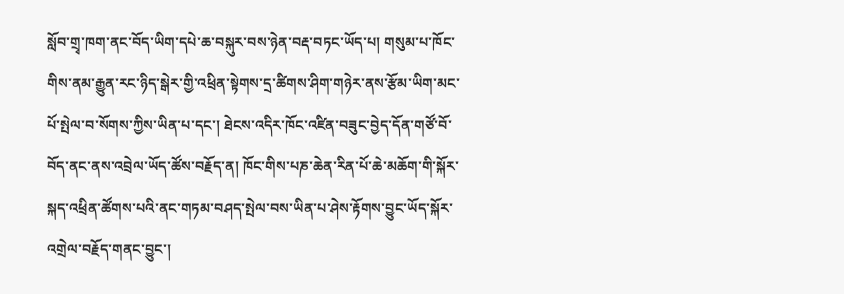སློབ་གྲྭ་ཁག་ནང་བོད་ཡིག་དཔེ་ཆ་བསྐུར་བས་ཉེན་བརྡ་བཏང་ཡོད་པ། གསུམ་པ་ཁོང་གིས་ནམ་རྒྱུན་རང་ཉིད་སྒེར་གྱི་འཕྲིན་སྟེགས་དྲ་ཚིགས་ཤིག་གཉེར་ནས་རྩོམ་ཡིག་མང་པོ་སྤེལ་བ་སོགས་ཀྱིས་ཡིན་པ་དང་། ཐེངས་འདིར་ཁོང་འཛིན་བཟུང་བྱེད་དོན་གཙོ་བོ་བོད་ནང་ནས་འབྲེལ་ཡོད་ཚོས་བརྗོད་ན། ཁོང་གིས་པཎ་ཆེན་རིན་པོ་ཆེ་མཆོག་གི་སྐོར་སྐད་འཕྲིན་ཚོགས་པའི་ནང་གཏམ་བཤད་སྤེལ་བས་ཡིན་པ་ཤེས་རྟོགས་བྱུང་ཡོད་སྐོར་འགྲེལ་བརྗོད་གནང་བྱུང་།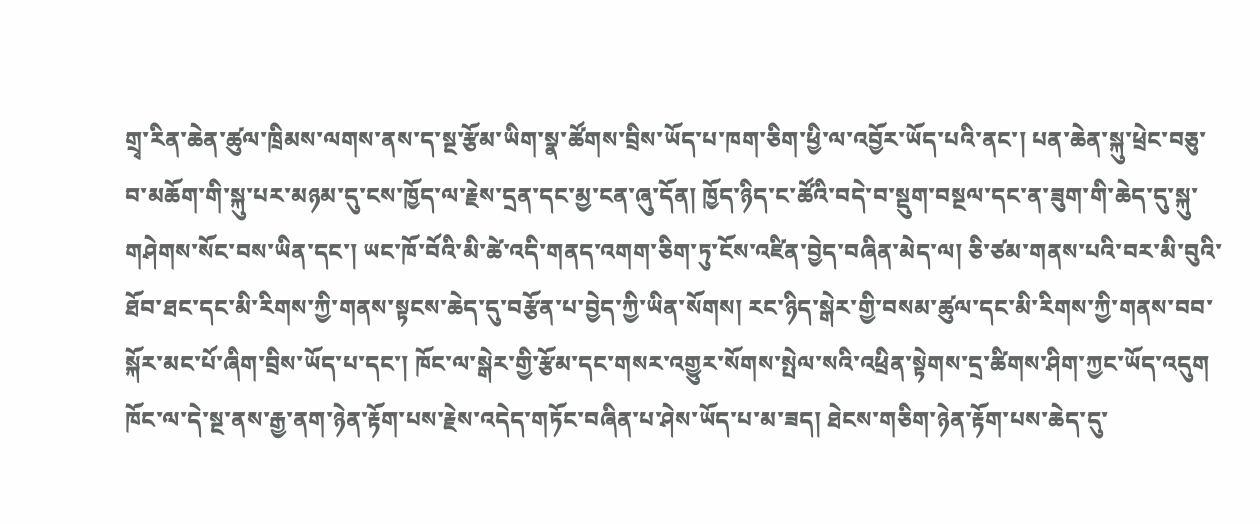གྲྭ་རིན་ཆེན་ཚུལ་ཁྲིམས་ལགས་ནས་ད་སྔ་རྩོམ་ཡིག་སྣ་ཚོགས་བྲིས་ཡོད་པ་ཁག་ཅིག་ཕྱི་ལ་འབྱོར་ཡོད་པའི་ནང་། པན་ཆེན་སྐུ་ཕྲེང་བཅུ་བ་མཆོག་གི་སྐུ་པར་མཉམ་དུ་ངས་ཁྱོད་ལ་རྗེས་དྲན་དང་མྱ་ངན་ཞུ་དོན། ཁྱོད་ཉིད་ང་ཚོའི་བདེ་བ་སྡུག་བསྔལ་དང་ན་ཟུག་གི་ཆེད་དུ་སྐུ་གཤེགས་སོང་བས་ཡིན་དང་། ཡང་ཁོ་བོའི་མི་ཚེ་འདི་གནད་འགག་ཅིག་ཏུ་ངོས་འཛིན་བྱེད་བཞིན་མེད་ལ། ཅི་ཙམ་གནས་པའི་བར་མི་བུའི་ཐོབ་ཐང་དང་མི་རིགས་ཀྱི་གནས་སྟངས་ཆེད་དུ་བརྩོན་པ་བྱེད་ཀྱི་ཡིན་སོགས། རང་ཉིད་སྒེར་གྱི་བསམ་ཚུལ་དང་མི་རིགས་ཀྱི་གནས་བབ་སྐོར་མང་པོ་ཞིག་བྲིས་ཡོད་པ་དང་། ཁོང་ལ་སྒེར་གྱི་རྩོམ་དང་གསར་འགྱུར་སོགས་སྤེལ་སའི་འཕྲིན་སྟེགས་དྲ་ཚིགས་ཤིག་ཀྱང་ཡོད་འདུག ཁོང་ལ་དེ་སྔ་ནས་རྒྱ་ནག་ཉེན་རྟོག་པས་རྗེས་འདེད་གཏོང་བཞིན་པ་ཤེས་ཡོད་པ་མ་ཟད། ཐེངས་གཅིག་ཉེན་རྟོག་པས་ཆེད་དུ་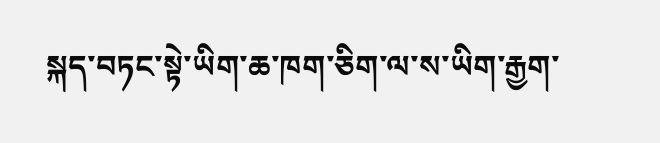སྐད་བཏང་སྟེ་ཡིག་ཆ་ཁག་ཅིག་ལ་ས་ཡིག་རྒྱག་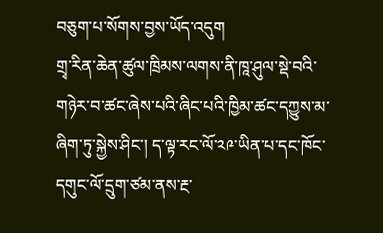བཅུག་པ་སོགས་བྱས་ཡོད་འདུག
གྲྭ་རིན་ཆེན་ཚུལ་ཁྲིམས་ལགས་ནི་ཁཱ་ཤུལ་སྡེ་བའི་གཉེར་བ་ཚང་ཞེས་པའི་ཞིང་པའི་ཁྱིམ་ཚང་དཀྱུས་མ་ཞིག་ཏུ་སྐྱེས་ཤིང་། ད་ལྟ་རང་ལོ་༢༩་ཡིན་པ་དང་ཁོང་དགུང་ལོ་དྲུག་ཙམ་ནས་རྔ་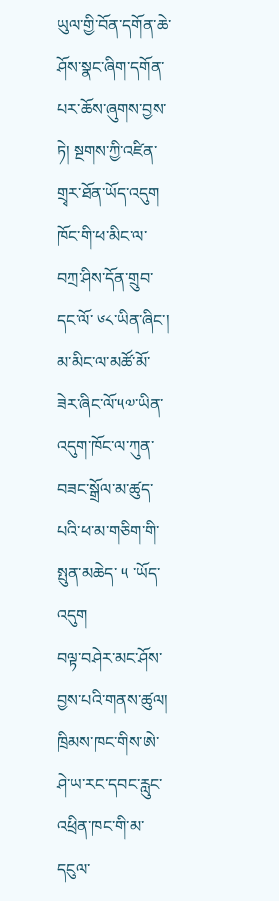ཡུལ་གྱི་བོན་དགོན་ཆེ་ཤོས་སྣང་ཞིག་དགོན་པར་ཆོས་ཞུགས་བྱས་ཏེ། སྔགས་ཀྱི་འཛིན་གྲྭར་ཐོན་ཡོད་འདུག ཁོང་གི་ཕ་མིང་ལ་བཀྲ་ཤིས་དོན་གྲུབ་དང་ལོ་ ༦༨་ཡིན་ཞིང་། མ་མིང་ལ་མཚོ་མོ་ཟེར་ཞིང་ལོ་༥༧་ཡིན་འདུག་ཁོང་ལ་ཀུན་བཟང་སྒྲོལ་མ་ཚུད་པའི་ཕ་མ་གཅིག་གི་སྤུན་མཆེད་ ༥ ་ཡོད་འདུག
བལྟ་བཤེར་མང་ཤོས་བྱས་པའི་གནས་ཚུལ།
ཁྲིམས་ཁང་གིས་ཨེ་ཤེ་ཡ་རང་དབང་རླུང་འཕྲིན་ཁང་གི་མ་དངུལ་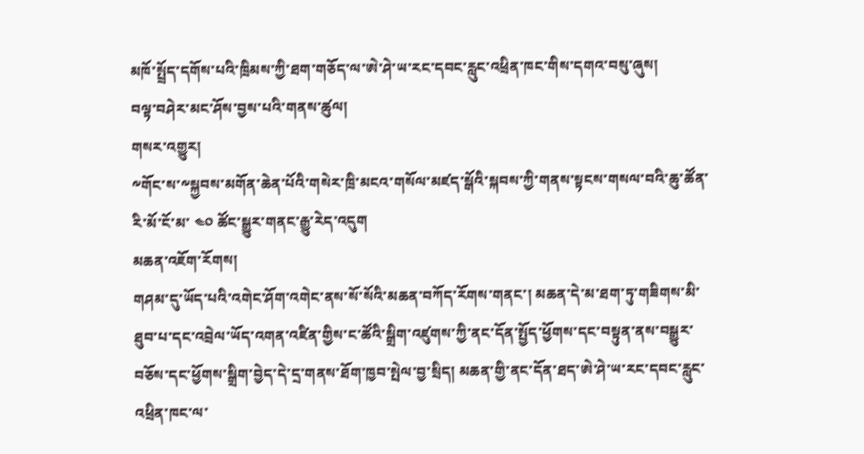མཁོ་སྤྲོད་དགོས་པའི་ཁྲིམས་ཀྱི་ཐག་གཅོད་ལ་ཨེ་ཤེ་ཡ་རང་དབང་རླུང་འཕྲིན་ཁང་གིས་དགའ་བསུ་ཞུས།
བལྟ་བཤེར་མང་ཤོས་བྱས་པའི་གནས་ཚུལ།
གསར་འགྱུར།
༸གོང་ས་༸སྐྱབས་མགོན་ཆེན་པོའི་གསེར་ཁྲི་མངའ་གསོལ་མཛད་སྒོའི་སྐབས་ཀྱི་གནས་སྟངས་གསལ་བའི་ཆུ་ཚོན་རི་མོ་ངོ་མ་ ༤༠ ཚོང་སྒྱུར་གནང་རྒྱུ་རེད་འདུག
མཆན་འཇོག་རོགས།
གཤམ་དུ་ཡོད་པའི་འགེང་ཤོག་འགེང་ནས་སོ་སོའི་མཆན་བཀོད་རོགས་གནང་། མཆན་དེ་མ་ཐག་ཏུ་གཟིགས་མི་ཐུབ་པ་དང་འབྲེལ་ཡོད་འགན་འཛིན་གྱིས་ང་ཚོའི་སྒྲིག་འཛུགས་ཀྱི་ནང་དོན་སྤྱོད་ཕྱོགས་དང་བསྟུན་ནས་བསྒྱུར་བཅོས་དང་ཕྱོགས་སྒྲིག་བྱེད་དེ་དྲ་གནས་ཐོག་ཁྱབ་སྤེལ་བྱ་སྲིད། མཆན་གྱི་ནང་དོན་ཐད་ཨེ་ཤེ་ཡ་རང་དབང་རླུང་འཕྲིན་ཁང་ལ་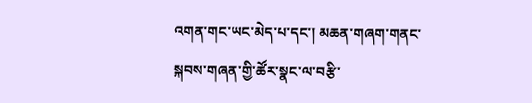འགན་གང་ཡང་མེད་པ་དང་། མཆན་གཞག་གནང་སྐབས་གཞན་གྱི་ཚོར་སྣང་ལ་བརྩི་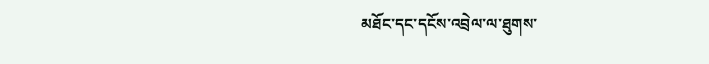མཐོང་དང་དངོས་འབྲེལ་ལ་ཐུགས་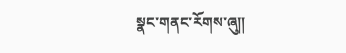སྣང་གནང་རོགས་ཞུ༎